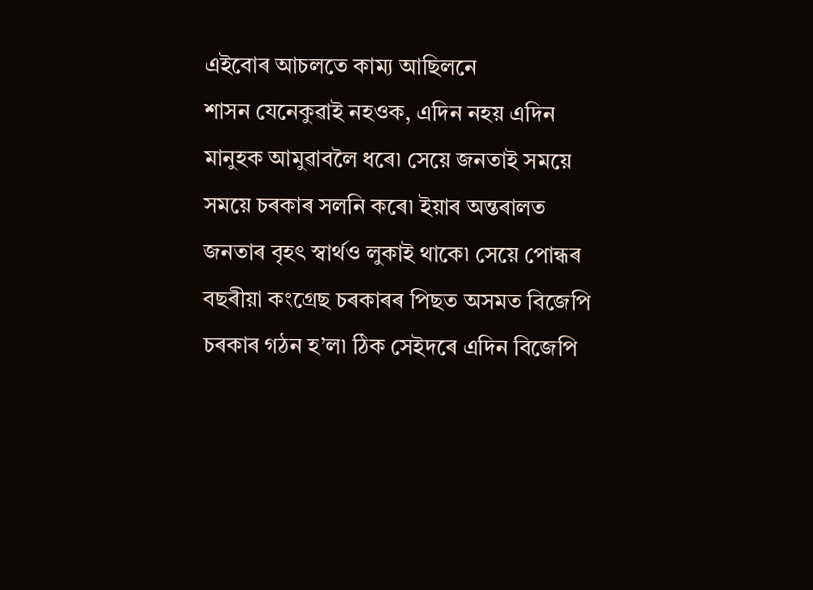এইবোৰ আচলতে কাম্য আছিলনে
শাসন যেনেকুৱাই নহওক, এদিন নহয় এদিন মানুহক আমুৱাবলৈ ধৰে৷ সেয়ে জনতাই সময়ে সময়ে চৰকাৰ সলনি কৰে৷ ইয়াৰ অন্তৰালত জনতাৰ বৃহৎ স্বাৰ্থও লুকাই থাকে৷ সেয়ে পোন্ধৰ বছৰীয়া কংগ্ৰেছ চৰকাৰৰ পিছত অসমত বিজেপি চৰকাৰ গঠন হ’ল৷ ঠিক সেইদৰে এদিন বিজেপি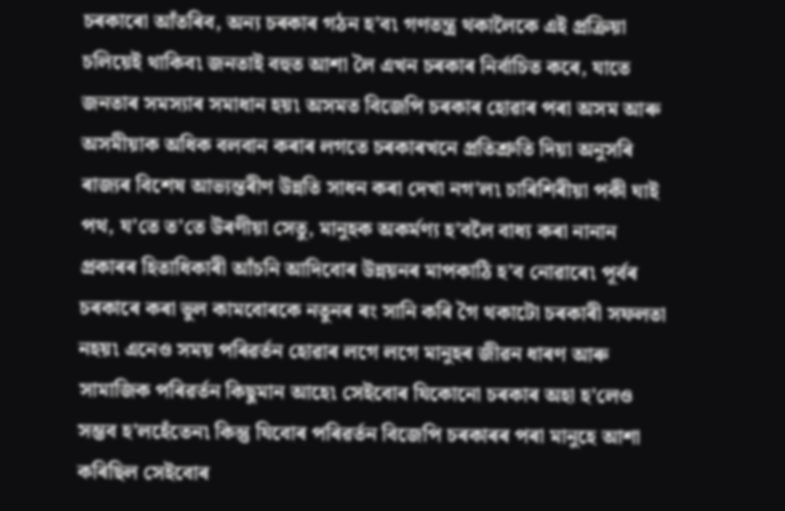চৰকাৰো আঁতৰিব, অন্য চৰকাৰ গঠন হ’ব৷ গণতন্ত্ৰ থকালৈকে এই প্ৰক্ৰিয়া চলিয়েই থাকিব৷ জনতাই বহুত আশা লৈ এখন চৰকাৰ নিৰ্বাচিত কৰে, যাতে জনতাৰ সমস্যাৰ সমাধান হয়৷ অসমত বিজেপি চৰকাৰ হোৱাৰ পৰা অসম আৰু অসমীয়াক অধিক বলবান কৰাৰ লগতে চৰকাৰখনে প্ৰতিশ্ৰুতি দিয়া অনুসৰি ৰাজ্যৰ বিশেষ আভ্যন্তৰীণ উন্নতি সাধন কৰা দেখা নগ’ল৷ চাৰিশিৰীয়া পকী ঘাই পথ, য’তে ত’তে উৰণীয়া সেতু, মানুহক অকৰ্মণ্য হ’বলৈ বাধ্য কৰা নানান প্ৰকাৰৰ হিতাধিকাৰী আঁচনি আদিবোৰ উন্নয়নৰ মাপকাঠি হ’ব নোৱাৰে৷ পূৰ্বৰ চৰকাৰে কৰা ভুল কামবোৰকে নতুনৰ ৰং সানি কৰি গৈ থকাটো চৰকাৰী সফলতা নহয়৷ এনেও সময় পৰিৱৰ্তন হোৱাৰ লগে লগে মানুহৰ জীৱন ধাৰণ আৰু সামাজিক পৰিৱৰ্তন কিছুমান আহে৷ সেইবোৰ যিকোনো চৰকাৰ অহা হ’লেও সম্ভব হ’লহেঁতেন৷ কিন্তু যিবোৰ পৰিৱৰ্তন বিজেপি চৰকাৰৰ পৰা মানুহে আশা কৰিছিল সেইবোৰ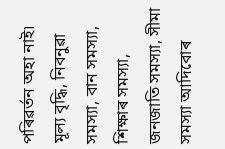পৰিৱৰ্তন অহা নাই৷ মূল্য বৃদ্ধি, নিবনুৱা সমস্যা, বান সমস্যা, শিক্ষাৰ সমস্যা, জনজাতি সমস্যা, সীমা সমস্যা আদিবোৰ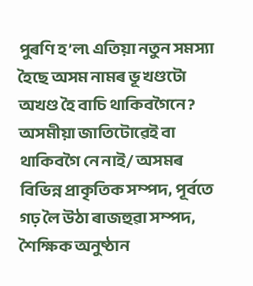পুৰণি হ’ল৷ এতিয়া নতুন সমস্যা হৈছে অসম নামৰ ভূ খণ্ডটো অখণ্ড হৈ বাচি থাকিবগৈনে? অসমীয়া জাতিটোৱেই বা থাকিবগৈ নে নাই/ অসমৰ বিভিন্ন প্ৰাকৃতিক সম্পদ, পূৰ্বতে গঢ় লৈ উঠা ৰাজহুৱা সম্পদ, শৈক্ষিক অনুষ্ঠান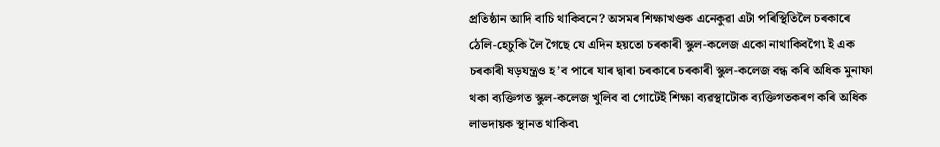প্ৰতিষ্ঠান আদি বাচি থাকিবনে? অসমৰ শিক্ষাখণ্ডক এনেকুৱা এটা পৰিস্থিতিলৈ চৰকাৰে ঠেলি-হেচুকি লৈ গৈছে যে এদিন হয়তো চৰকাৰী স্কুল-কলেজ একো নাথাকিবগৈ৷ ই এক চৰকাৰী ষড়যন্ত্ৰও হ’ব পাৰে যাৰ দ্বাৰা চৰকাৰে চৰকাৰী স্কুল-কলেজ বন্ধ কৰি অধিক মুনাফা থকা ব্যক্তিগত স্কুল-কলেজ খুলিব বা গোটেই শিক্ষা ব্যৱস্থাটোক ব্যক্তিগতকৰণ কৰি অধিক লাভদায়ক স্থানত থাকিব৷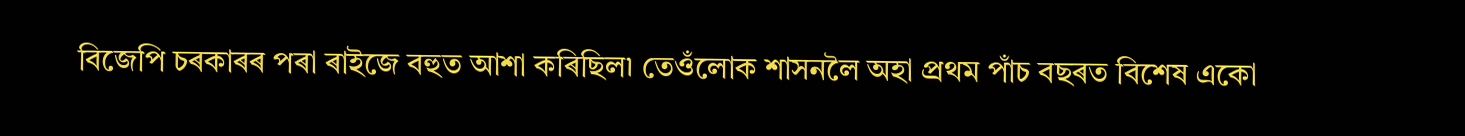বিজেপি চৰকাৰৰ পৰা ৰাইজে বহুত আশা কৰিছিল৷ তেওঁলোক শাসনলৈ অহা প্ৰথম পাঁচ বছৰত বিশেষ একো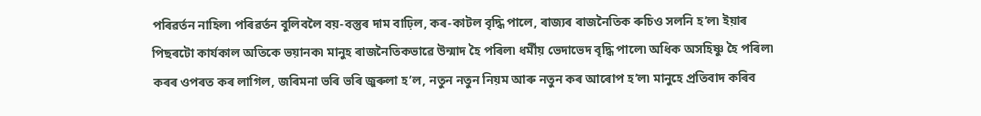পৰিৱৰ্তন নাহিল৷ পৰিৱৰ্তন বুলিবলৈ বয়-বস্তুৰ দাম বাঢ়িল, কৰ-কাটল বৃদ্ধি পালে, ৰাজ্যৰ ৰাজনৈতিক ৰুচিও সলনি হ’ল৷ ইয়াৰ পিছৰটো কাৰ্যকাল অতিকে ভয়ানক৷ মানুহ ৰাজনৈতিকভাৱে উন্মাদ হৈ পৰিল৷ ধৰ্মীয় ভেদাভেদ বৃদ্ধি পালে৷ অধিক অসহিষ্ণু হৈ পৰিল৷ কৰৰ ওপৰত কৰ লাগিল, জৰিমনা ভৰি ভৰি জুৰুলা হ’ল, নতুন নতুন নিয়ম আৰু নতুন কৰ আৰোপ হ’ল৷ মানুহে প্ৰতিবাদ কৰিব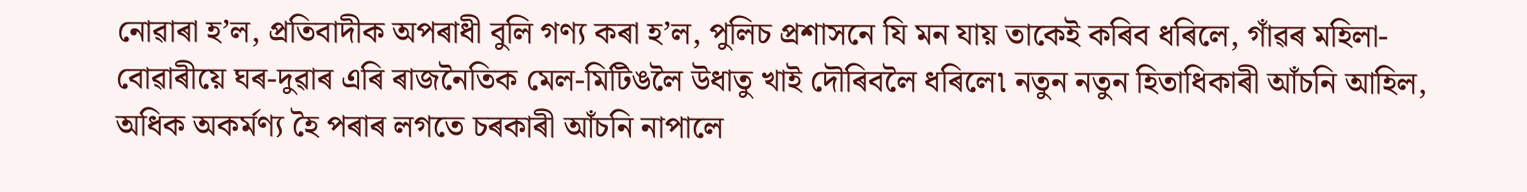নোৱাৰা হ’ল, প্ৰতিবাদীক অপৰাধী বুলি গণ্য কৰা হ’ল, পুলিচ প্ৰশাসনে যি মন যায় তাকেই কৰিব ধৰিলে, গাঁৱৰ মহিলা-বোৱাৰীয়ে ঘৰ-দুৱাৰ এৰি ৰাজনৈতিক মেল-মিটিঙলৈ উধাতু খাই দৌৰিবলৈ ধৰিলে৷ নতুন নতুন হিতাধিকাৰী আঁচনি আহিল, অধিক অকৰ্মণ্য হৈ পৰাৰ লগতে চৰকাৰী আঁচনি নাপালে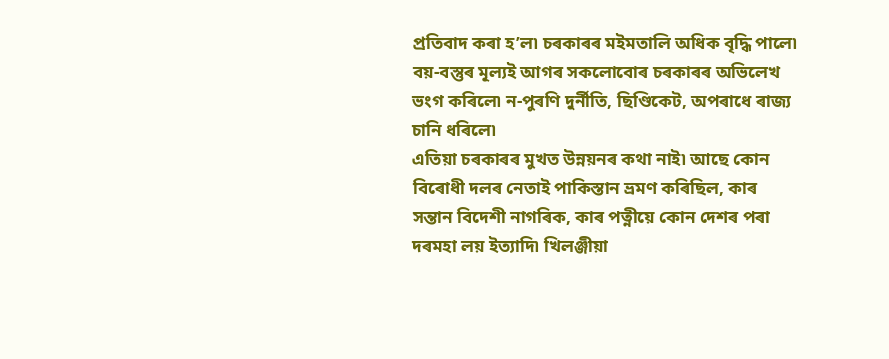প্ৰতিবাদ কৰা হ’ল৷ চৰকাৰৰ মইমতালি অধিক বৃদ্ধি পালে৷ বয়-বস্তুৰ মূল্যই আগৰ সকলোবোৰ চৰকাৰৰ অভিলেখ ভংগ কৰিলে৷ ন-পুৰণি দুৰ্নীতি, ছিণ্ডিকেট, অপৰাধে ৰাজ্য চানি ধৰিলে৷
এতিয়া চৰকাৰৰ মুখত উন্নয়নৰ কথা নাই৷ আছে কোন বিৰোধী দলৰ নেতাই পাকিস্তান ভ্ৰমণ কৰিছিল, কাৰ সন্তান বিদেশী নাগৰিক, কাৰ পত্নীয়ে কোন দেশৰ পৰা দৰমহা লয় ইত্যাদি৷ খিলঞ্জীয়া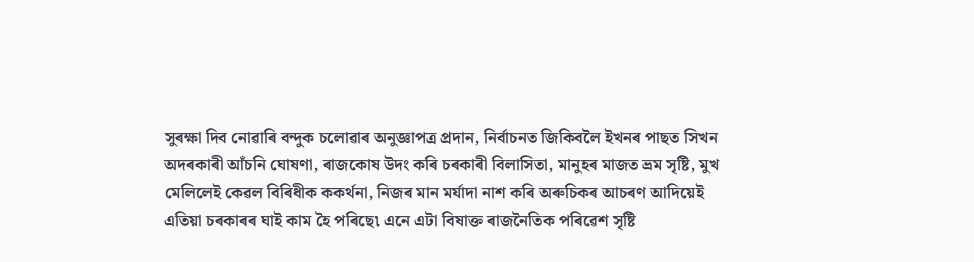সুৰক্ষা দিব নোৱাৰি বন্দুক চলোৱাৰ অনুজ্ঞাপত্ৰ প্ৰদান, নিৰ্বাচনত জিকিবলৈ ইখনৰ পাছত সিখন অদৰকাৰী আঁচনি ঘোষণা, ৰাজকোষ উদং কৰি চৰকাৰী বিলাসিতা, মানুহৰ মাজত ভ্ৰম সৃষ্টি, মুখ মেলিলেই কেৱল বিৰিধীক ককৰ্থনা, নিজৰ মান মৰ্যাদা নাশ কৰি অৰুচিকৰ আচৰণ আদিয়েই এতিয়া চৰকাৰৰ ঘাই কাম হৈ পৰিছে৷ এনে এটা বিষাক্ত ৰাজনৈতিক পৰিৱেশ সৃষ্টি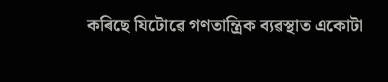কৰিছে যিটোৱে গণতান্ত্ৰিক ব্যৱস্থাত একোটা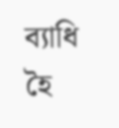ব্যাধি হৈ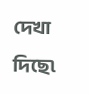দেখা দিছে৷